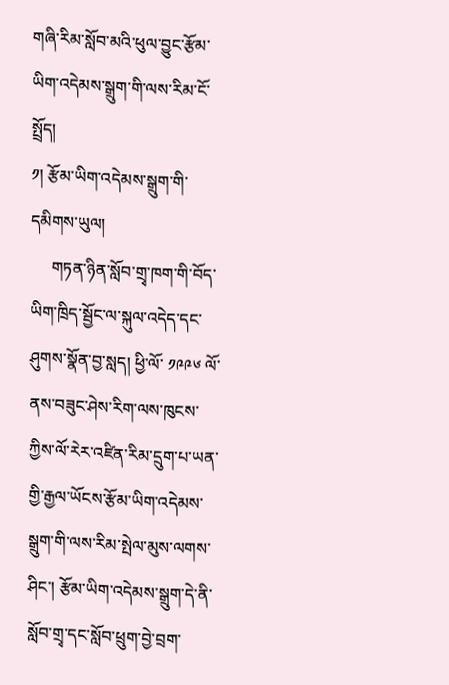གཞི་རིམ་སློབ་མའི་ཕུལ་བྱུང་རྩོམ་ཡིག་འདེམས་སྒྲུག་གི་ལས་རིམ་ངོ་སྤྲོད།
༡། རྩོམ་ཡིག་འདེམས་སྒྲུག་གི་དམིགས་ཡུལ།
     གཏན་ཉིན་སློབ་གྲྭ་ཁག་གི་བོད་ཡིག་ཁྲིད་སྦྱོང་ལ་སྐུལ་འདེད་དང་ཤུགས་སྣོན་བྱ་སླད། ཕྱི་ལོ་ ༡༩༩༦ ལོ་ནས་བཟུང་ཤེས་རིག་ལས་ཁུངས་ཀྱིས་ལོ་རེར་འཛིན་རིམ་དྲུག་པ་ཡན་གྱི་རྒྱལ་ཡོངས་རྩོམ་ཡིག་འདེམས་སྒྲུག་གི་ལས་རིམ་སྤེལ་མུས་ལགས་ཤིང་། རྩོམ་ཡིག་འདེམས་སྒྲུག་དེ་ནི་སློབ་གྲྭ་དང་སློབ་ཕྲུག་བྱེ་བྲག་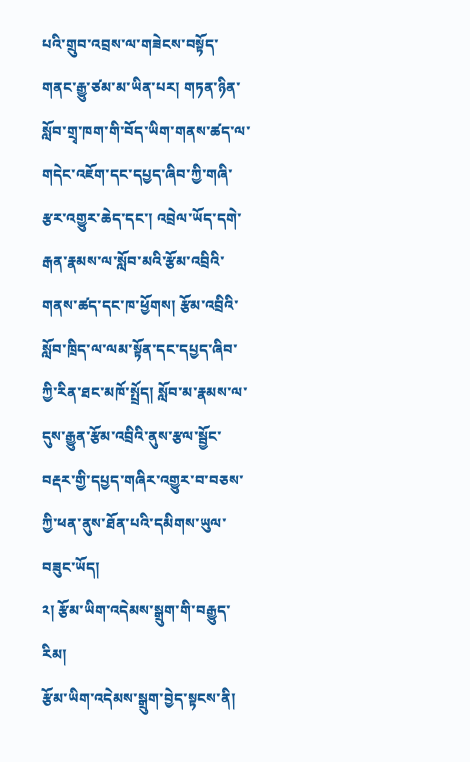པའི་གྲུབ་འབྲས་ལ་གཟེངས་བསྟོད་གནང་རྒྱུ་ཙམ་མ་ཡིན་པར། གཏན་ཉིན་སློབ་གྲྭ་ཁག་གི་བོད་ཡིག་གནས་ཚད་ལ་གདེང་འཇོག་དང་དཔྱད་ཞིབ་ཀྱི་གཞི་རྩར་འགྱུར་ཆེད་དང་། འབྲེལ་ཡོད་དགེ་རྒན་རྣམས་ལ་སློབ་མའི་རྩོམ་འབྲིའི་གནས་ཚད་དང་ཁ་ཕྱོགས། རྩོམ་འབྲིའི་སློབ་ཁྲིད་ལ་ལམ་སྟོན་དང་དཔྱད་ཞིབ་ཀྱི་རིན་ཐང་མཁོ་སྤྲོད། སློབ་མ་རྣམས་ལ་དུས་རྒྱུན་རྩོམ་འབྲིའི་ནུས་རྩལ་སྦྱོང་བརྡར་གྱི་དཔྱད་གཞིར་འགྱུར་བ་བཅས་ཀྱི་ཕན་ནུས་ཐོན་པའི་དམིགས་ཡུལ་བཟུང་ཡོད།
༢། རྩོམ་ཡིག་འདེམས་སྒྲུག་གི་བརྒྱུད་རིམ།
རྩོམ་ཡིག་འདེམས་སྒྲུག་བྱེད་སྟངས་ནི།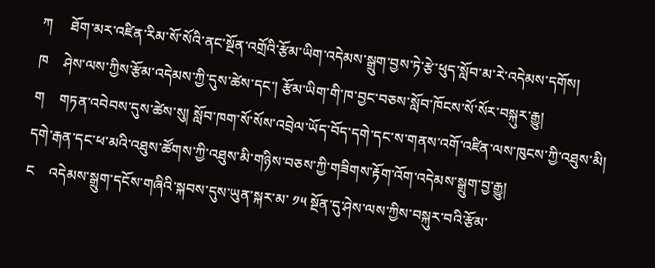ཀ     ཐོག་མར་འཛིན་རིམ་སོ་སོའི་ནང་སྔོན་འགྲོའི་རྩོམ་ཡིག་འདེམས་སྒྲུག་བྱས་ཏེ་རྩེ་ཕུད་སློབ་མ་རེ་འདེམས་དགོས།
ཁ    ཤེས་ལས་ཀྱིས་རྩོམ་འདེམས་ཀྱི་དུས་ཚེས་དང་། རྩོམ་ཡིག་གི་ཁ་བྱང་བཅས་སློབ་ཁོངས་སོ་སོར་བསྐུར་རྒྱུ།
ག    གཏན་འབེབས་དུས་ཚེས་སུ། སློབ་ཁག་སོ་སོས་འབྲེལ་ཡོད་བོད་དགེ་དང་ས་གནས་འགོ་འཛིན་ལས་ཁུངས་ཀྱི་འཐུས་མི། དགེ་རྒན་དང་ཕ་མའི་འཐུས་ཚོགས་ཀྱི་འཐུས་མི་གཉིས་བཅས་ཀྱི་གཟིགས་རྟོག་འོག་འདེམས་སྒྲུག་བྱ་རྒྱུ།
ང    འདེམས་སྒྲུག་དངོས་གཞིའི་སྐབས་དུས་ཡུན་སྐར་མ་ ༡༥ སྔོན་དུ་ཤེས་ལས་ཀྱིས་བསྐུར་བའི་རྩོམ་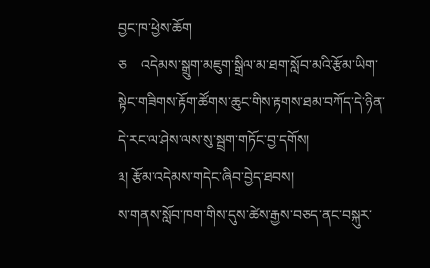བྱང་ཁ་ཕྱེས་ཆོག
ཅ    འདེམས་སྒྲུག་མཇུག་སྒྲིལ་མ་ཐག་སློབ་མའི་རྩོམ་ཡིག་སྟེང་གཟིགས་རྟོག་ཚོགས་ཆུང་གིས་རྟགས་ཐམ་བཀོད་དེ་ཉིན་དེ་རང་ལ་ཤེས་ལས་སུ་སྦྲག་གཏོང་བྱ་དགོས།
༣། རྩོམ་འདེམས་གདེང་ཞིབ་བྱེད་ཐབས།
ས་གནས་སློབ་ཁག་གིས་དུས་ཚེས་རྒྱས་བཅད་ནང་བསྐུར་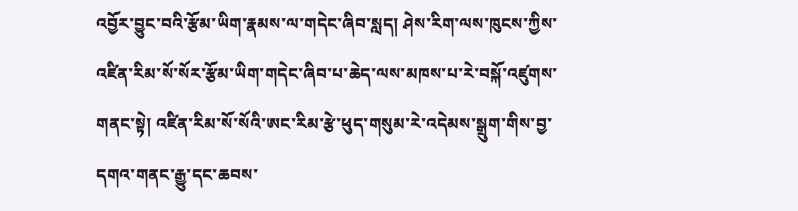འབྱོར་བྱུང་བའི་རྩོམ་ཡིག་རྣམས་ལ་གདེང་ཞིབ་སླད། ཤེས་རིག་ལས་ཁུངས་ཀྱིས་འཛིན་རིམ་སོ་སོར་རྩོམ་ཡིག་གདེང་ཞིབ་པ་ཆེད་ལས་མཁས་པ་རེ་བསྐོ་འཛུགས་གནང་སྟེ། འཛིན་རིམ་སོ་སོའི་ཨང་རིམ་རྩེ་ཕུད་གསུམ་རེ་འདེམས་སྒྲུག་གིས་བྱ་དགའ་གནང་རྒྱུ་དང་ཆབས་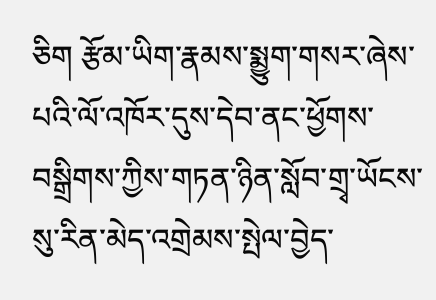ཅིག རྩོམ་ཡིག་རྣམས་སྨྱུག་གསར་ཞེས་པའི་ལོ་འཁོར་དུས་དེབ་ནང་ཕྱོགས་བསྒྲིགས་ཀྱིས་གཏན་ཉིན་སློབ་གྲྭ་ཡོངས་སུ་རིན་མེད་འགྲེམས་སྤེལ་བྱེད་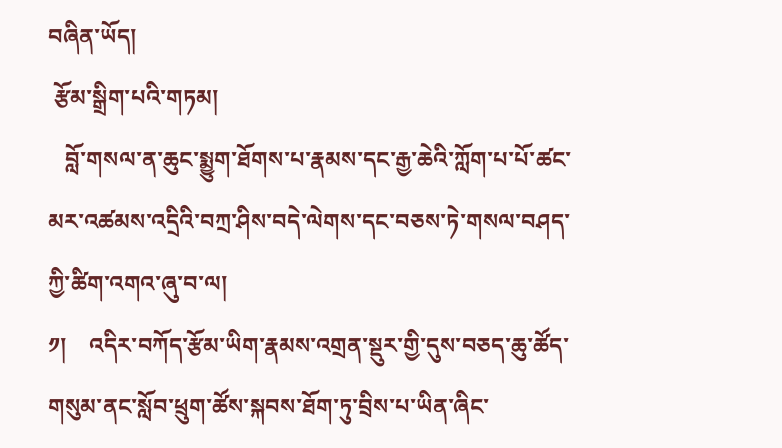བཞིན་ཡོད།
 རྩོམ་སྒྲིག་པའི་གཏམ།
   བློ་གསལ་ན་ཆུང་སྨྱུག་ཐོགས་པ་རྣམས་དང་རྒྱ་ཆེའི་ཀློག་པ་པོ་ཚང་མར་འཚམས་འདྲིའི་བཀྲ་ཤིས་བདེ་ལེགས་དང་བཅས་ཏེ་གསལ་བཤད་ཀྱི་ཚིག་འགའ་ཞུ་བ་ལ།
༡།    འདིར་བཀོད་རྩོམ་ཡིག་རྣམས་འགྲན་སྡུར་གྱི་དུས་བཅད་ཆུ་ཚོད་གསུམ་ནང་སློབ་ཕྲུག་ཚོས་སྐབས་ཐོག་ཏུ་བྲིས་པ་ཡིན་ཞིང་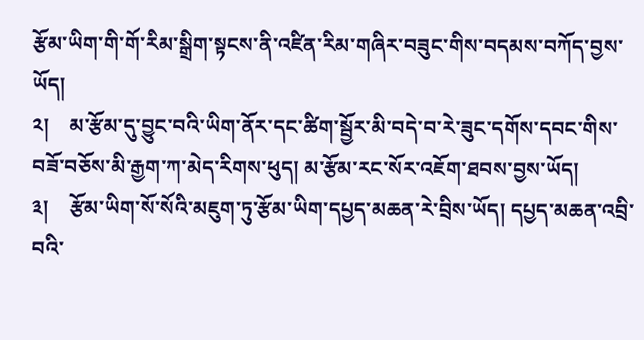རྩོམ་ཡིག་གི་གོ་རིམ་སྒྲིག་སྟངས་ནི་འཛིན་རིམ་གཞིར་བཟུང་གིས་བདམས་བཀོད་བྱས་ཡོད།
༢།    མ་རྩོམ་དུ་བྱུང་བའི་ཡིག་ནོར་དང་ཚིག་སྦྱོར་མི་བདེ་བ་རེ་ཟུང་དགོས་དབང་གིས་བཟོ་བཅོས་མི་རྒྱག་ཀ་མེད་རིགས་ཕུད། མ་རྩོམ་རང་སོར་འཇོག་ཐབས་བྱས་ཡོད།
༣།    རྩོམ་ཡིག་སོ་སོའི་མཇུག་ཏུ་རྩོམ་ཡིག་དཔྱད་མཆན་རེ་བྲིས་ཡོད། དཔྱད་མཆན་འབྲི་བའི་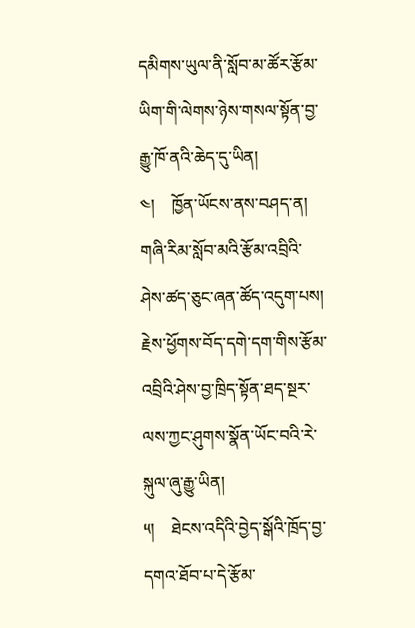དམིགས་ཡུལ་ནི་སློབ་མ་ཚོར་རྩོམ་ཡིག་གི་ལེགས་ཉེས་གསལ་སྟོན་བྱ་རྒྱུ་ཁོ་ནའི་ཆེད་དུ་ཡིན།
༤།    ཁྱོན་ཡོངས་ནས་བཤད་ན། གཞི་རིམ་སློབ་མའི་རྩོམ་འབྲིའི་ཤེས་ཚད་ཅུང་ཞན་ཚོད་འདུག་པས། རྗེས་ཕྱོགས་བོད་དགེ་དག་གིས་རྩོམ་འབྲིའི་ཤེས་བྱ་ཁྲིད་སྟོན་ཐད་སྔར་ལས་ཀྱང་ཤུགས་སྣོན་ཡོང་བའི་རེ་སྐུལ་ཞུ་རྒྱུ་ཡིན།
༥།    ཐེངས་འདིའི་བྱེད་སྒོའི་ཁྲོད་བྱ་དགའ་ཐོབ་པ་དེ་རྩོམ་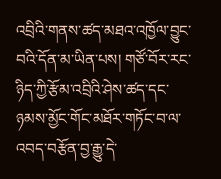འབྲིའི་གནས་ཚད་མཐའ་འཁྱོལ་བྱུང་བའི་དོན་མ་ཡིན་པས། གཙོ་བོར་རང་ཉིད་ཀྱི་རྩོམ་འབྲིའི་ཤེས་ཚད་དང་ཉམས་མྱོང་གོང་མཐོར་གཏོང་བ་ལ་འབད་བརྩོན་བྱ་རྒྱུ་དེ་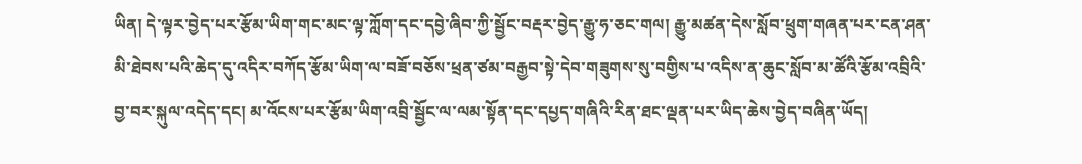ཡིན། དེ་ལྟར་བྱེད་པར་རྩོམ་ཡིག་གང་མང་ལྟ་ཀློག་དང་དབྱེ་ཞིབ་ཀྱི་སྦྱོང་བརྡར་བྱེད་རྒྱུ་ཧ་ཅང་གལ། རྒྱུ་མཚན་དེས་སློབ་ཕྲུག་གཞན་པར་ངན་ཤན་མི་ཐེབས་པའི་ཆེད་དུ་འདིར་བཀོད་རྩོམ་ཡིག་ལ་བཟོ་བཅོས་ཕྲན་ཙམ་བརྒྱབ་སྟེ་དེབ་གཟུགས་སུ་བགྱིས་པ་འདིས་ན་ཆུང་སློབ་མ་ཚོའི་རྩོམ་འབྲིའི་བྱ་བར་སྐུལ་འདེད་དང། མ་འོངས་པར་རྩོམ་ཡིག་འབྲི་སྦྱོང་ལ་ལམ་སྟོན་དང་དཔྱད་གཞིའི་རིན་ཐང་ལྡན་པར་ཡིད་ཆེས་བྱེད་བཞིན་ཡོད།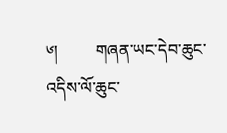༦།         གཞན་ཡང་དེབ་ཆུང་འདིས་ལོ་ཆུང་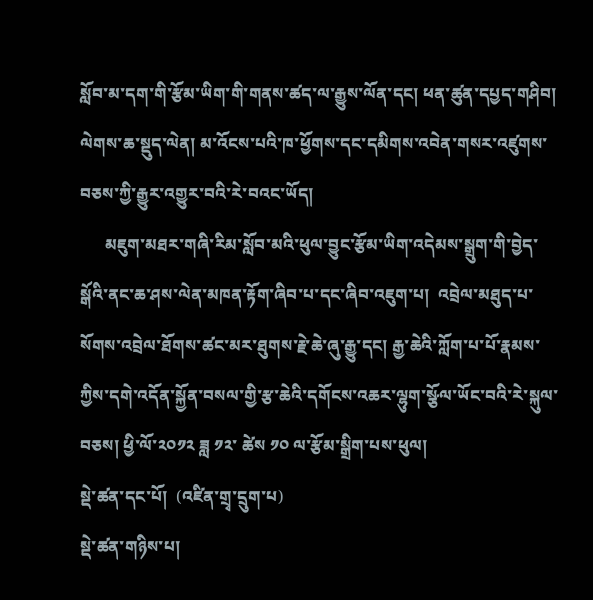སློབ་མ་དག་གི་རྩོམ་ཡིག་གི་གནས་ཚད་ལ་རྒྱུས་ལོན་དང། ཕན་ཚུན་དཔྱད་གཤིབ། ལེགས་ཆ་སྡུད་ལེན། མ་འོངས་པའི་ཁ་ཕྱོགས་དང་དམིགས་འབེན་གསར་འཛུགས་བཅས་ཀྱི་རྒྱུར་འགྱུར་བའི་རེ་བའང་ཡོད།
      མཇུག་མཐར་གཞི་རིམ་སློབ་མའི་ཕུལ་བྱུང་རྩོམ་ཡིག་འདེམས་སྒྲུག་གི་བྱེད་སྒོའི་ནང་ཆ་ཤས་ལེན་མཁན་རྟོག་ཞིབ་པ་དང་ཞིབ་འཇུག་པ།  འབྲེལ་མཐུད་པ་སོགས་འབྲེལ་ཐོགས་ཚང་མར་ཐུགས་རྗེ་ཆེ་ཞུ་རྒྱུ་དང། རྒྱ་ཆེའི་ཀློག་པ་པོ་རྣམས་ཀྱིས་དགེ་འདོན་སྐྱོན་བསལ་གྱི་རྩ་ཆེའི་དགོངས་འཆར་ལྷུག་སྩོལ་ཡོང་བའི་རེ་སྐུལ་བཅས། ཕྱི་ལོ་༢༠༡༢ ཟླ ༡༢་ ཚེས ༡༠ ལ་རྩོམ་སྒྲིག་པས་ཕུལ།
སྡེ་ཚན་དང་པོ།  (འཛིན་གྲྭ་དྲུག་པ)
སྡེ་ཚན་གཉིས་པ།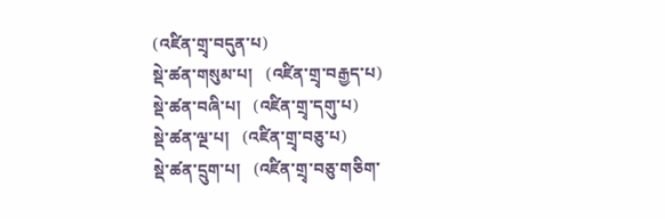(འཛིན་གྲྭ་བདུན་པ)
སྡེ་ཚན་གསུམ་པ།   (འཛིན་གྲྭ་བརྒྱད་པ)
སྡེ་ཚན་བཞི་པ།   (འཛིན་གྲྭ་དགུ་པ)
སྡེ་ཚན་ལྔ་པ།   (འཛིན་གྲྭ་བཅུ་པ)
སྡེ་ཚན་དྲུག་པ།   (འཛིན་གྲྭ་བཅུ་གཅིག་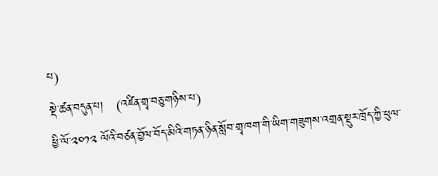པ)
སྡེ་ཚན་བདུན་པ།   (འཛིན་གྲྭ་བཅུ་གཉིས་པ)
ཕྱི་ལོ་༢༠༡༢ ལོའི་བཙན་བྱོལ་བོད་མིའི་གཏན་ཉིན་སློབ་གྲྭ་ཁག་གི་ཡིག་གཟུགས་འགྲན་སྡུར་ཁྲོད་ཀྱི་ཕུལ་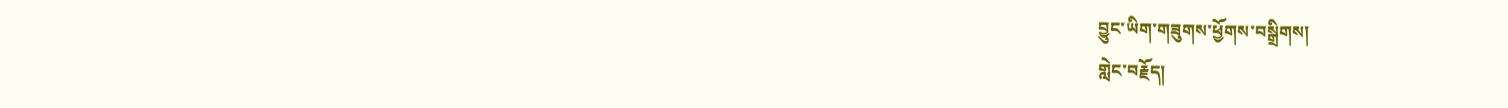བྱུང་ཡིག་གཟུགས་ཕྱོགས་བསྒྲིགས།
གླེང་བརྗོད།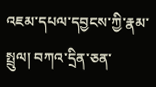འཇམ་དཔལ་དབྱངས་ཀྱི་རྣམ་སྤྲུལ། བཀའ་དྲིན་ཅན་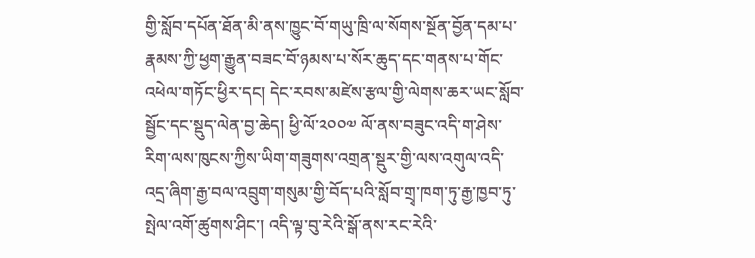གྱི་སློབ་དཔོན་ཐོན་མི་ནས་ཁྱུང་བོ་གཡུ་ཁྲི་ལ་སོགས་སྔོན་བྱོན་དམ་པ་རྣམས་ཀྱི་ཕྱག་རྒྱུན་བཟང་བོ་ཉམས་པ་སོར་ཆུད་དང་གནས་པ་གོང་འཕེལ་གཏོང་ཕྱིར་དང། དེང་རབས་མཛེས་རྩལ་གྱི་ལེགས་ཆར་ཡང་སློབ་སྦྱོང་དང་སྡུད་ལེན་བྱ་ཆེད། ཕྱི་ལོ་༢༠༠༧ ལོ་ནས་བཟུང་འདི་ག་ཤེས་རིག་ལས་ཁུངས་ཀྱིས་ཡིག་གཟུགས་འགྲན་སྡུར་གྱི་ལས་འགུལ་འདི་འདྲ་ཞིག་རྒྱ་བལ་འབྲུག་གསུམ་གྱི་བོད་པའི་སློབ་གྲྭ་ཁག་ཏུ་རྒྱ་ཁྱབ་ཏུ་སྤེལ་འགོ་ཚུགས་ཤིང་། འདི་ལྟ་བུ་རེའི་སྒོ་ནས་རང་རེའི་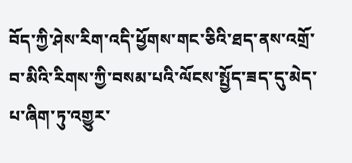བོད་ཀྱི་ཤེས་རིག་འདི་ཕྱོགས་གང་ཅིའི་ཐད་ནས་འགྲོ་བ་མིའི་རིགས་ཀྱི་བསམ་པའི་ལོངས་སྤྱོད་ཟད་དུ་མེད་པ་ཞིག་ཏུ་འགྱུར་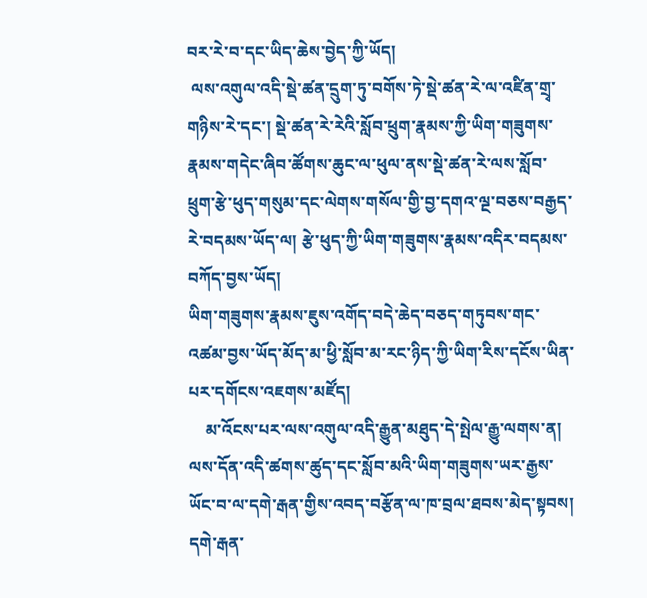བར་རེ་བ་དང་ཡིད་ཆེས་བྱེད་ཀྱི་ཡོད།
 ལས་འགུལ་འདི་སྡེ་ཚན་དྲུག་ཏུ་བགོས་ཏེ་སྡེ་ཚན་རེ་ལ་འཛིན་གྲྭ་གཉིས་རེ་དང་། སྡེ་ཚན་རེ་རེའི་སློབ་ཕྲུག་རྣམས་ཀྱི་ཡིག་གཟུགས་རྣམས་གདེང་ཞིབ་ཚོགས་ཆུང་ལ་ཕུལ་ནས་སྡེ་ཚན་རེ་ལས་སློབ་ཕྲུག་རྩེ་ཕུད་གསུམ་དང་ལེགས་གསོལ་གྱི་བྱ་དགའ་ལྔ་བཅས་བརྒྱད་རེ་བདམས་ཡོད་ལ། རྩེ་ཕུད་ཀྱི་ཡིག་གཟུགས་རྣམས་འདིར་བདམས་བཀོད་བྱས་ཡོད།
ཡིག་གཟུགས་རྣམས་ཇུས་འགོད་བདེ་ཆེད་བཅད་གཏུབས་གང་འཚམ་བྱས་ཡོད་མོད་མ་ཕྱི་སློབ་མ་རང་ཉིད་ཀྱི་ཡིག་རིས་དངོས་ཡིན་པར་དགོངས་འཇགས་མཛོད།
    མ་འོངས་པར་ལས་འགུལ་འདི་རྒྱུན་མཐུད་དེ་སྤེལ་རྒྱུ་ལགས་ན། ལས་དོན་འདི་ཚགས་ཚུད་དང་སློབ་མའི་ཡིག་གཟུགས་ཡར་རྒྱས་ཡོང་བ་ལ་དགེ་རྒན་གྱིས་འབད་བརྩོན་ལ་ཁ་བྲལ་ཐབས་མེད་སྟབས། དགེ་རྒན་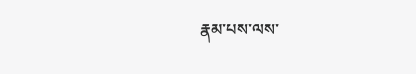རྣམ་པས་ལས་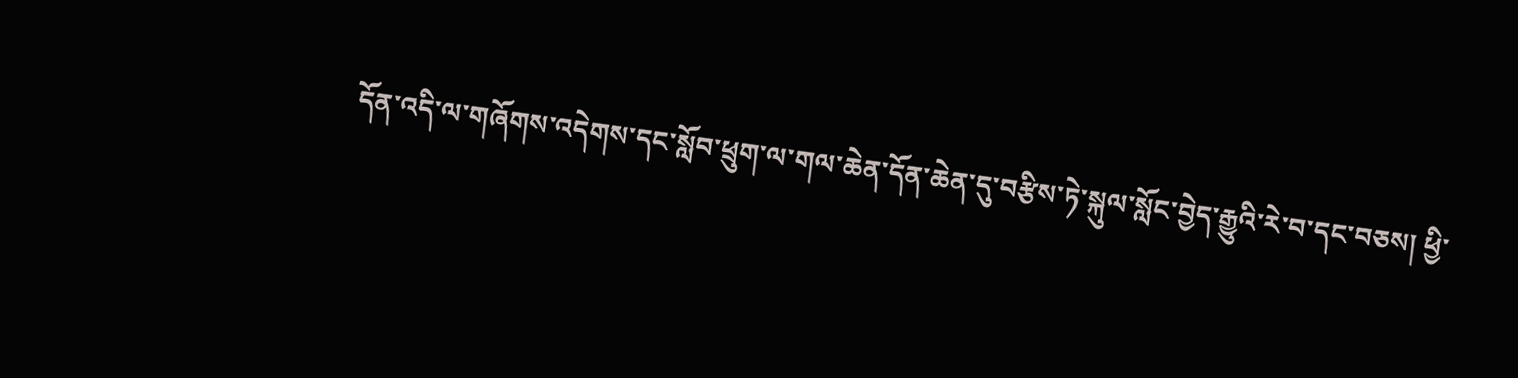དོན་འདི་ལ་གཞོགས་འདེགས་དང་སློབ་ཕྲུག་ལ་གལ་ཆེན་དོན་ཆེན་དུ་བརྩིས་ཏེ་སྐུལ་སློང་བྱེད་རྒྱུའི་རེ་བ་དང་བཅས། ཕྱི་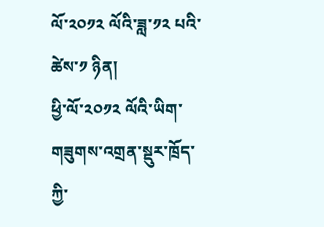ལོ་༢༠༡༢ ལོའི་ཟླ་༡༢ པའི་ཚེས་༡ ཉིན།
ཕྱི་ལོ་༢༠༡༢ ལོའི་ཡིག་གཟུགས་འགྲན་སྡུར་ཁྲོད་ཀྱི་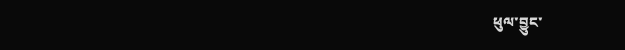ཕུལ་བྱུང་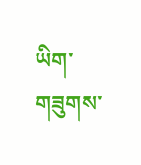ཡིག་གཟུགས་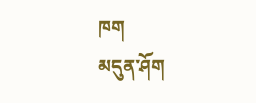ཁག
མདུན་ཤོག